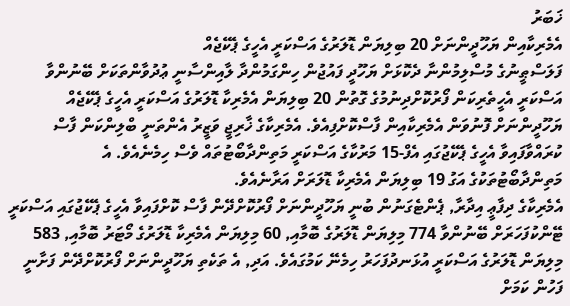ޚަބަރު
އެމެރިކާއިން ޔަހޫދީންނަށް 20 ބިލިޔަން ޑޮލަރުގެ އަސްކަރީ އެހީގެ ޕެކޭޖެއް
ފަލަސްޠީނުގެ މުސްލިމުންނާ ދެކޮޅަށް ޔަހޫދީ ފައުޖުން ހިންގަމުންދާ ލާއިންސާނީ ޢުދުވާންތަކަށް ބޭނުންވާ އަސްކަރީ އެހީތެރިކަން ފޯރުކޮށްދިނުމުގެ ގޮތުން 20 ބިލިޔަން އެމެރިކާ ޑޮލަރުގެ އަސްކަރީ އެހީގެ ޕެކޭޖެއް ޔަހޫދީންނަށް ފޮނުވަން އެމެރިކާއިން ފާސްކޮށްފިއެވެ. އެމެރިކާގެ ޚާރިޖީ ވަޒީރު އެންތަނީ ބްލިންކަން ފާސް ކުރައްވާފައިވާ އެހީގެ ޕެކޭޖުގައި އެފް-15 މަރުކާގެ އަސްކަރީ މަތިންދާބޯޓުތައް ވެސް ހިމެނެއެވެ. އެ މަތިންދާބޯޓުތަކުގެ އަގު 19 ބިލިޔަން އެމެރިކާ ޑޮލަރަށް އަރާނެއެވެ.
އެމެރިކާގެ ދިފާޢީ އިދާރާ, ޕެންޓެގަނުން ބުނީ ޔަހޫދީންނަށް ފޯރުކޮށްދޭން ފާސް ކޮށްފައިވާ އެހީގެ ޕެކޭޖުގައި އަސްކަރީ ޓޭންކުފަހަރަށް ބޭނުންވާ 774 މިލިޔަން ޑޮލަރުގެ ބޮމާއި, 60 މިލިޔަން އެމެރިކާ ޑޮލަރުގެ މޯޓަރު ބޮމާއި, 583 މިލިޔަން ޑޮލަރުގެ އަސްކަރީ އުޅަނދުފަހަރު ހިމެނޭ ކަމުގައެވެ. އަދި, އެ ތަކެތި ޔަހޫދީންނަށް ފޯރުކޮށްދޭން ފަށާނީ ފަހުން ކަމަށް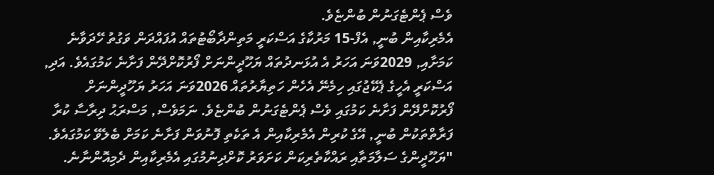ވެސް ޕެންޓެގަނުން ބުންޏެވެ.
އެމެރިކާއިން ބުނީ, އެފް-15 މަރުކާގެ އަސްކަރީ މަތިންދާބޯޓުތައް އުފައްދަން ވަގުތު ހޭދަވާނެ ކަމަށާއި, 2029ވަނަ އަހަރު އެ އުޅަނދުތައް ޔަހޫދީންނަށް ފޯރުކޮށްދޭން ފަށާނެ ކަމުގައެވެ. އަދި, އަސްކަރީ އެހީގެ ޕެކޭޖުގައި ހިމެނޭ އެހެން ހަތިޔާރުތައް 2026ވަނަ އަހަރު ޔަހޫދީންނަށް ފޯރުކޮށްދޭން ފަށާނެ ކަމުގައި ވެސް ޕެންޓެގަނުން ބުންޏެވެ. ނަމަވެސް, މަސްރަޙު ދިރާސާ ކުރާ ފަރާތްތަކުން ބުނީ, އޭގެ ކުރިން އެމެރިކާއިން އެ ތަކެތި ފޮނުވަން ފަށާނެ ކަމަށް ބެލެވޭ ކަމުގައެވެ.
"ޔަހޫދީންގެ ސަލާމަތާއި ރައްކާތެރިކަން ކަށަވަރު ކޮށްދިނުމުގައި އެމެރިކާއިން ދެމިއޮންނާނެ.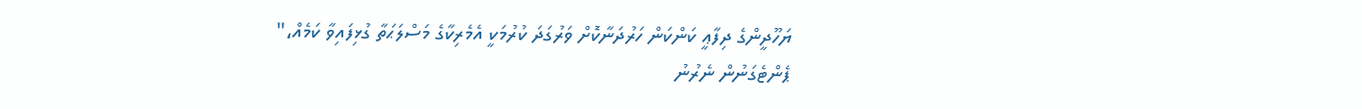ޔަހޫދީންގެ ދިފާޢީ ކަންކަން ހަރުދަނާކޮށް ވަރުގަދަ ކުރުމަކީ އެމެރިކާގެ މަސްލަޙަތާ ގުޅިފައިވާ ކަމެއް،" ޕެންޓެގަނުން ނެރުނު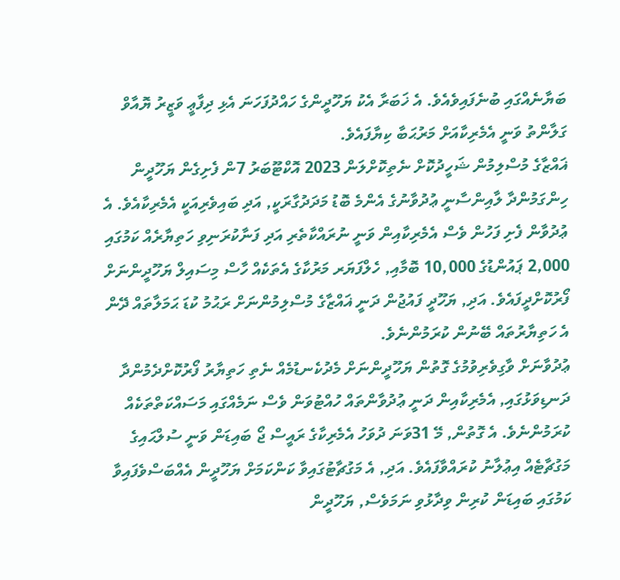ބަޔާނެއްގައި ބުނެފައިވެއެވެ. އެ ޚަބަރާ އެކު ޔަހޫދީންގެ ހައްދުފަހަނަ އެޅި ދިފާޢީ ވަޒީރު ޔޮއާވް ގަލާންތު ވަނީ އެމެރިކާއަށް މަރުޙަބާ ކިޔާފައެވެ.
ޣައްޒާގެ މުސްލިމުން ޝަހީދުކޮށް ނެތިކޮށްލަން 2023 އޮކްޓޫބަރު 7ން ފެށިގެން ޔަހޫދީން ހިންގަމުންދާ ލާއިންސާނީ ޢުދުވާނުގެ އެންމެ ބޮޑު މަދަދުގާރަކީ, އަދި ބައިވެރިއަކީ އެމެރިކާއެވެ. އެ ޢުދުވާން ފެށި ފަހުން ވެސް އެމެރިކާއިން ވަނީ ނުރައްކާތެރި އަދި ފަނާކުރަނިވި ހަތިޔާރެއް ކަމުގައި 2,000 ޕައުންޑުގެ 10,000 ބޮމާއި, ހެލްފަޔަރ މަރުކާގެ އެތަކެއް ހާސް މިސައިލް ޔަހޫދީންނަށް ފޯރުކޮށްދީފައެވެ. އަދި, ޔަހޫދީ ފައުޖުން ދަނީ ޣައްޒާގެ މުސްލިމުންނަށް ރަޙުމު ކުޑަ ޙަމަލާތައް ދޭން އެ ހަތިޔާރުތައް ބޭނުން ކުރަމުންނެވެ.
ޢުދުވާނަށް ވާގިވެރިވުމުގެ ގޮތުން ޔަހޫދީންނަށް މެދުކެނޑުމެއް ނެތި ހަތިޔާރު ފޯރުކޮށްދެމުންދާ ދަނޑިވަޅުގައި, އެމެރިކާއިން ދަނީ ޢުދުވާންތައް ހުއްޓުވަން ވެސް ނަމެއްގައި މަސައްކަތްތަކެއް ކުރަމުންނެވެ. އެ ގޮތުން, މޭ 31ވަނަ ދުވަހު އެމެރިކާގެ ރައީސް ޖޯ ބައިޑަން ވަނީ ސުލްޙައިގެ މަގުޗާޓެއް އިޢުލާނު ކުރައްވާފައެވެ. އަދި, އެ މަގުޗާޓުގައިވާ ކަންކަމަށް ޔަހޫދީން އެއްބަސްވެފައިވާ ކަމުގައި ބައިޑަން ކުރިން ވިދާޅުވި ނަމަވެސް, ޔަހޫދީން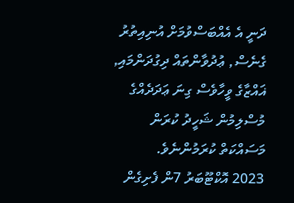ދަނީ އެ އެއްބަސްވުމަށް އުނިއިތުރު ގެނެސް, ޢުދުވާންތައް ދިގުދަންމައި, ޣައްޒާގެ ވީހާވެސް ގިނަ ޢަދަދެއްގެ މުސްލިމުން ޝަހީދު ކުރަން މަސައްކަތް ކުރަމުންނެވެ.
2023 އޮކްޓޫބަރު 7ން ފެށިގެން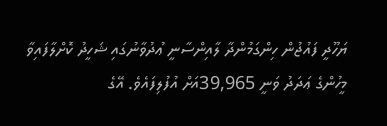ޔަހޫދީ ފައުޖުން ހިންގަމުންދާ ލާއިންސާނީ ޢުދުވާނުގައި ޝަހީދު ކޮށްލާފައިވާ މީހުންގެ ޢަދަދު ވަނީ 39,965އަށް އުފުލިފައެވެ. އޭގެ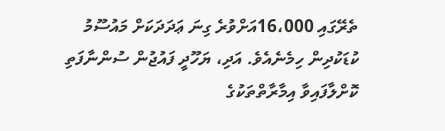ތެރޭގައި 16،000އަށްވުރެ ގިނަ ޢަދަދަކަށް މައުސޫމު ކުޑަކުދިން ހިމެނެއެވެ. އަދި، ޔަހޫދީ ފައުޖުން ސުންނާފަތި ކޮށްލާފައިވާ އިމާރާތްތަކުގެ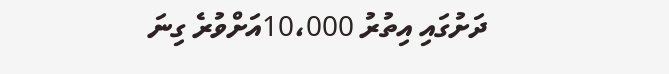ދަށުގައި އިތުރު 10،000އަށްވުރެ ގިނަ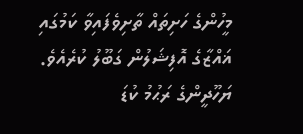މީހުންގެ ހަށިތައް ތާށިވެފައިވާ ކަމުގައި ޣައްޒާގެ އޮފިޝަލުން ގަބޫލު ކުރެއެވެ. ޔަހޫދީންގެ ރަޙުމު ކުޑަ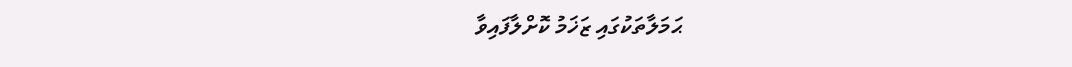ޙަމަލާތަކުގައި ޒަޚަމު ކޮށްލާފައިވާ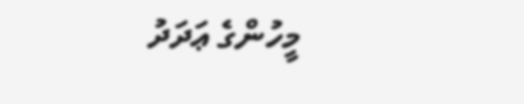މީހުންގެ ޢަދަދު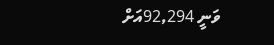ވަނީ 92,294އަށް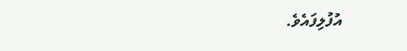އުފުލިފައެވެ.